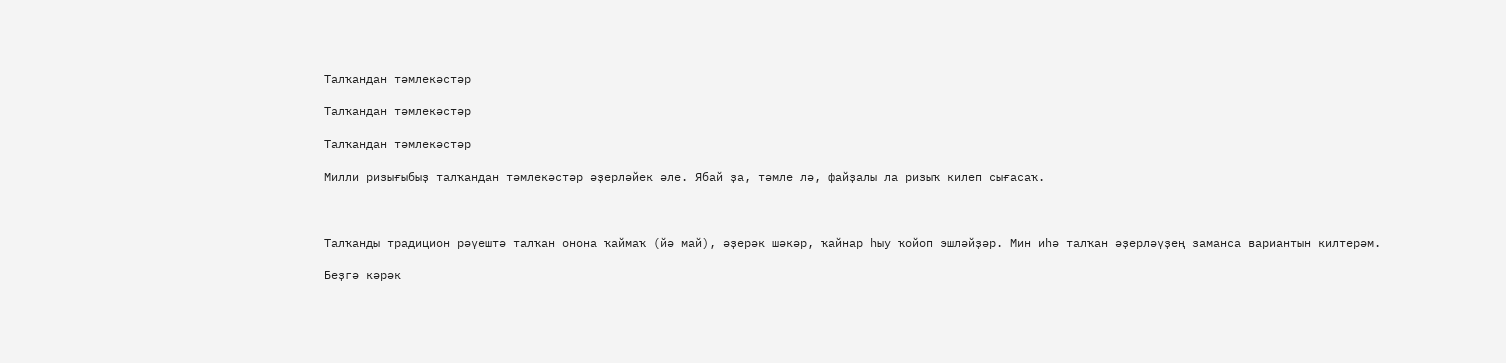Талҡандан тәмлекәстәр

Талҡандан тәмлекәстәр

Талҡандан тәмлекәстәр

Милли ризығыбыҙ талҡандан тәмлекәстәр әҙерләйек әле. Ябай ҙа, тәмле лә, файҙалы ла ризыҡ килеп сығасаҡ.



Талҡанды традицион рәүештә талҡан онона ҡаймаҡ (йә май), әҙерәк шәкәр, ҡайнар һыу ҡойоп эшләйҙәр. Мин иһә талҡан әҙерләүҙең заманса вариантын килтерәм.

Беҙгә кәрәк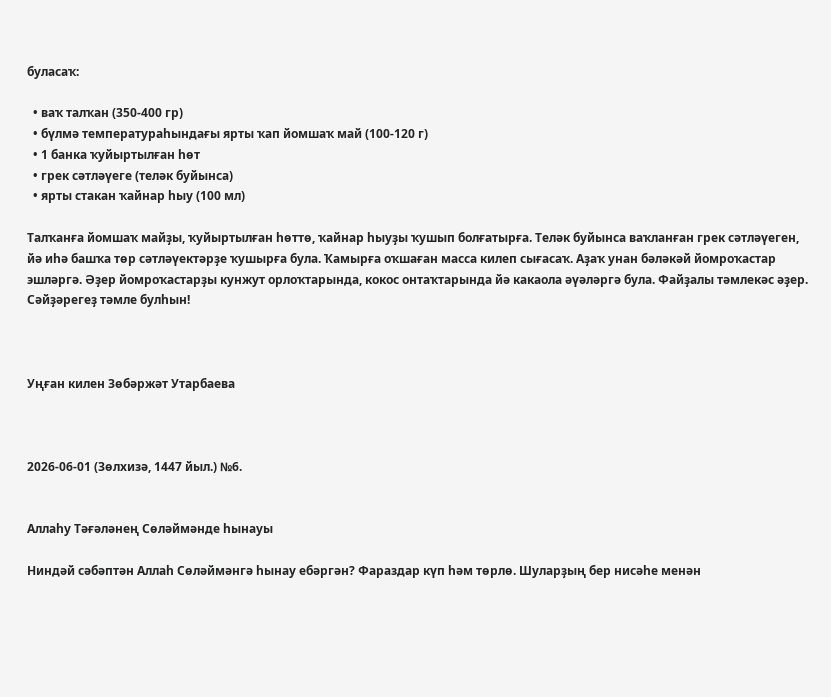буласаҡ:

  • ваҡ талҡан (350-400 гр)
  • бүлмә температураһындағы ярты ҡап йомшаҡ май (100-120 г)
  • 1 банка ҡуйыртылған һөт
  • грек сәтләүеге (теләк буйынса)
  • ярты стакан ҡайнар һыу (100 мл)

Талҡанға йомшаҡ майҙы, ҡуйыртылған һөттө, ҡайнар һыуҙы ҡушып болғатырға. Теләк буйынса ваҡланған грек сәтләүеген, йә иһә башҡа төр сәтләүектәрҙе ҡушырға була. Ҡамырға оҡшаған масса килеп сығасаҡ. Аҙаҡ унан бәләкәй йомроҡастар эшләргә. Әҙер йомроҡастарҙы кунжут орлоҡтарында, кокос онтаҡтарында йә какаола әүәләргә була. Файҙалы тәмлекәс әҙер. Сәйҙәрегеҙ тәмле булһын!



Уңған килен Зөбәржәт Утарбаева



2026-06-01 (Зөлхизә, 1447 йыл.) №6.


Аллаһу Тәғәләнең Сөләймәнде һынауы

Ниндәй сәбәптән Аллаһ Сөләймәнгә һынау ебәргән? Фараздар күп һәм төрлө. Шуларҙың бер нисәһе менән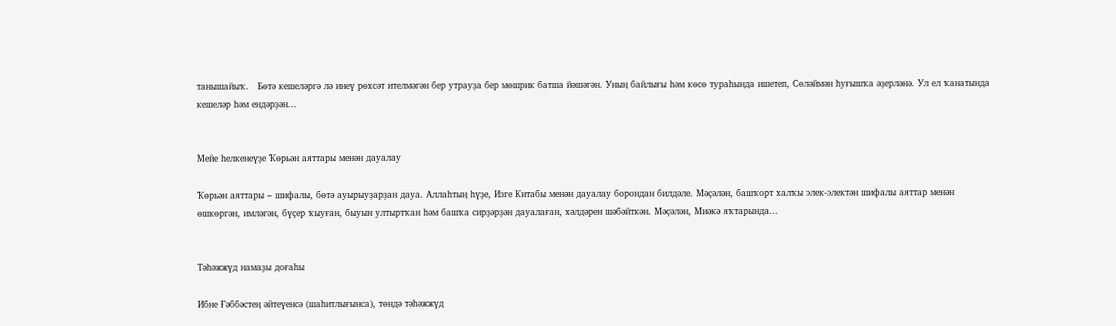танышайыҡ.   Бөтә кешеләргә лә инеү рөхсәт ителмәгән бер утрауҙа бер мөшрик батша йәшәгән. Уның байлығы һәм көсө тураһында ишетеп, Сөләймән һуғышҡа әҙерләнә. Ул ел ҡанатында кешеләр һәм ендәрҙән...


Мейе һелкенеүҙе Ҡөрьән аяттары менән дауалау

Ҡөрьән аяттары – шифалы, бөтә ауырыуҙарҙан дауа. Аллаһтың һүҙе, Изге Китабы менән дауалау борондан билдәле. Мәҫәлән, башҡорт халҡы элек-электән шифалы аяттар менән өшкөргән, имләгән, бүҫер ҡыуған, быуын ултыртҡан һәм башҡа сирҙәрҙән дауалаған, хәлдәрен шәбәйткән. Мәҫәлән, Миәкә яҡтарында...


Тәһәжжүд намаҙы доғаһы

Ибне Ғәббәстең әйтеүенсә (шаһитлығынса), төндә тәһәжжүд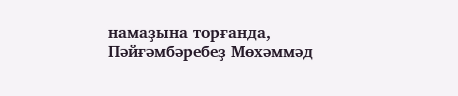намаҙына торғанда, Пәйғәмбәребеҙ Мөхәммәд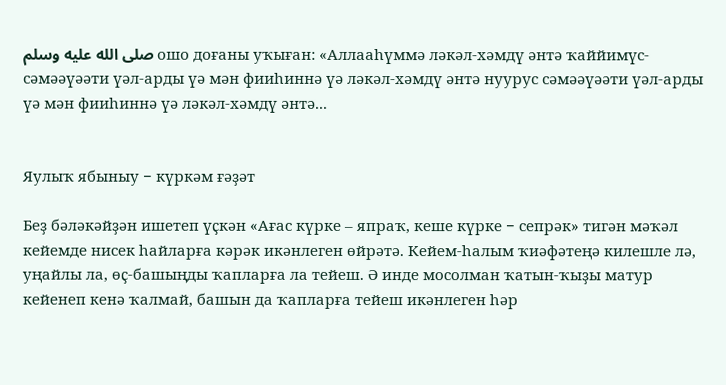صلى الله عليه وسلم ошо доғаны уҡыған: «Аллааһүммә ләкәл-хәмдү әнтә ҡаййимүс-сәмәәүәәти үәл-арды үә мән фииһиннә үә ләкәл-хәмдү әнтә нуурус сәмәәүәәти үәл-арды үә мән фииһиннә үә ләкәл-хәмдү әнтә...


Яулыҡ ябыныу − күркәм ғәҙәт

Беҙ бәләкәйҙән ишетеп үҫкән «Ағас күрке – япраҡ, кеше күрке − сепрәк» тигән мәҡәл кейемде нисек һайларға кәрәк икәнлеген өйрәтә. Кейем-һалым ҡиәфәтеңә килешле лә, уңайлы ла, өҫ-башыңды ҡапларға ла тейеш. Ә инде мосолман ҡатын-ҡыҙы матур кейенеп кенә ҡалмай, башын да ҡапларға тейеш икәнлеген һәр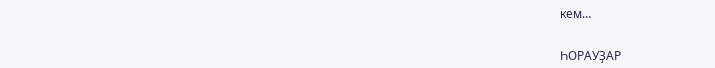кем...


ҺОРАУҘАР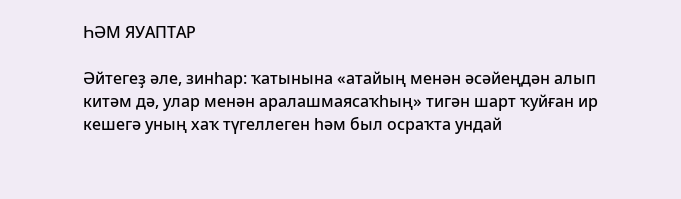ҺӘМ ЯУАПТАР

Әйтегеҙ әле, зинһар: ҡатынына «атайың менән әсәйеңдән алып китәм дә, улар менән аралашмаясаҡһың» тигән шарт ҡуйған ир кешегә уның хаҡ түгеллеген һәм был осраҡта ундай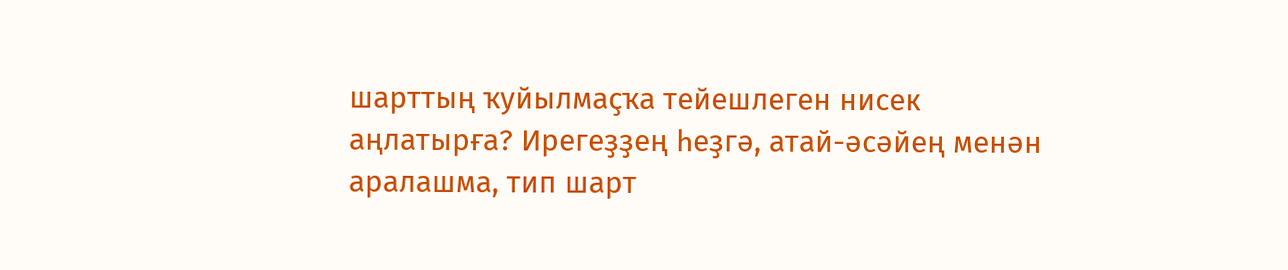шарттың ҡуйылмаҫҡа тейешлеген нисек аңлатырға? Ирегеҙҙең һеҙгә, атай-әсәйең менән аралашма, тип шарт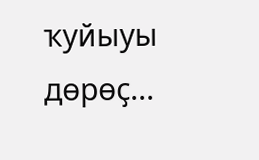ҡуйыуы дөрөҫ...